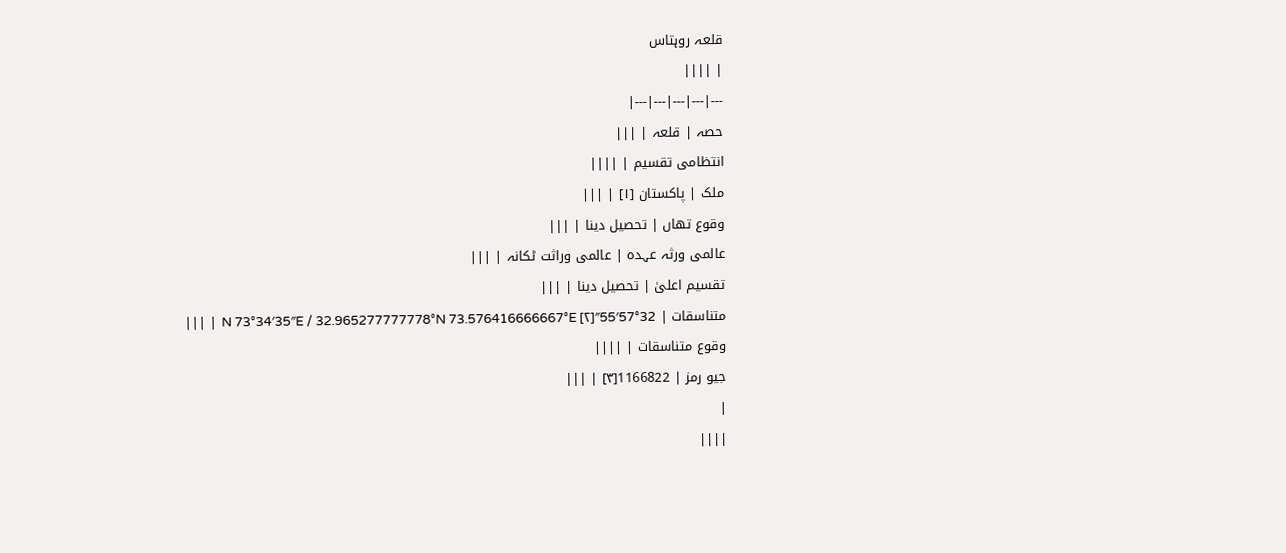قلعہ روہتاس
| ||||
---|---|---|---|---|
حصہ | قلعہ | |||
انتظامی تقسیم | ||||
ملک | پاکستان [۱] | |||
وقوع تھاں | تحصیل دینا | |||
عالمی ورثہ عہدہ | عالمی وراثت ٹکانہ | |||
تقسیم اعلیٰ | تحصیل دینا | |||
متناسقات | 32°57′55″N 73°34′35″E / 32.965277777778°N 73.576416666667°E [۲] | |||
وقوع متناسقات | ||||
جیو رمز | 1166822[۳] | |||
|
||||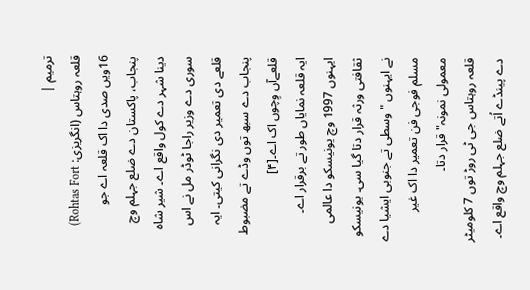ترمیم |
قلعہ روہتاس (انگریزی: Rohtas Fort) 16ویں صدی دا اک قلعہ اے جو پنجاب، پاکستان دے ضلع جہلم وچ دینا شہر دے کول واقع اے۔ شیر شاہ سوری دے وزیر راجا ٹوڈر مل نے اس قلعے دی تعمیر دی نگرانی کیتی۔ ایہ پنجاب دے سبھ توں وڈے تے مضبوط قلعےآں وِچوں اک اے۔[۴]
ایہ قلعہ نمایاں طور تے برقرار اے۔ ایہنوں 1997 وچ یونیسکو دا عالمی ثقافتی ورثہ قرار دتا گیا سی۔ یونیسکو نے ایہنوں "وسطی تے جنوبی ایشیا دے مسلم فوجی فن تعمیر دا اک غیر معمولی نمونہ" قرار دتا۔
قلعہ روہتاس جی ٹی روڑ توں 7 کلومیٹر دے پینڈے اُتے ضلع جہلم وچ واقع اے۔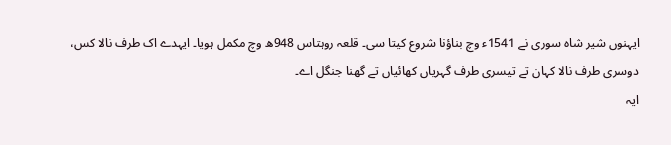ایہنوں شیر شاہ سوری نے 1541ء وچ بناؤنا شروع کیتا سی۔ قلعہ روہتاس 948ھ وچ مکمل ہويا۔ ایہدے اک طرف نالا کس، دوسری طرف نالا کہان تے تیسری طرف گہریاں کھائیاں تے گھنا جنگل اے۔
ایہ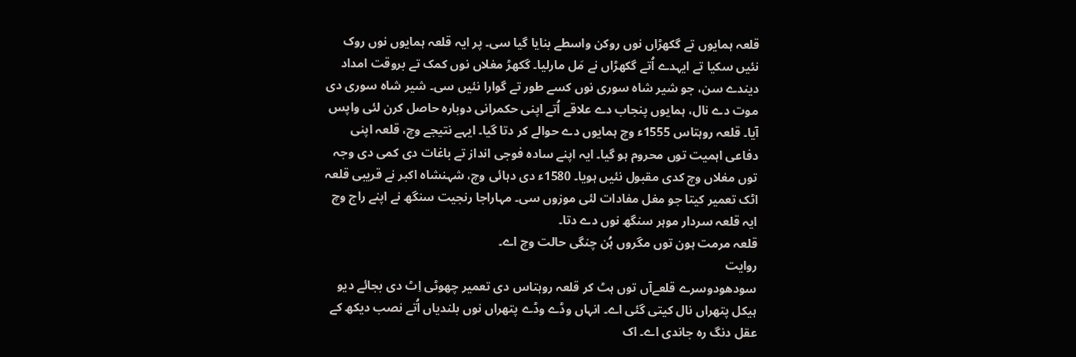قلعہ ہمایوں تے گکھڑاں نوں روکن واسطے بنایا گیا سی۔ پر ایہ قلعہ ہمایوں نوں روک نئیں سکیا تے ایہدے اُتے گکھڑاں نے مَل مارلیا۔ گکھڑ مغلاں نوں کمک تے بروقت امداد دیندے سن، جو شیر شاہ سوری نوں کسے طور تے گوارا نئيں سی۔ شیر شاہ سوری دی موت دے نال، ہمایوں پنجاب دے علاقے اُتے اپنی حکمرانی دوبارہ حاصل کرن لئی واپس آیا۔ قلعہ روہتاس 1555ء وچ ہمایوں دے حوالے کر دتا گیا۔ ایہے نتیجے وچ، قلعہ اپنی دفاعی اہمیت توں محروم ہو گیا۔ ایہ اپنے سادہ فوجی انداز تے باغات دی کمی دی وجہ توں مغلاں وچ کدی مقبول نئیں ہویا۔ 1580ء دی دہائی وچ، شہنشاہ اکبر نے قریبی قلعہ اٹک تعمیر کیتا جو مغل مفادات لئی موزوں سی۔ مہاراجا رنجیت سنگھ نے اپنے راج وچ ایہ قلعہ سردار موہر سنگھ نوں دے دتا۔
قلعہ مرمت ہون توں مگروں ہُن چنگی حالت وچ اے۔
روایت
سودھودوسرے قلعےآں توں ہٹ کر قلعہ روہتاس دی تعمیر چھوٹی اِٹ دی بجائے دیو ہیکل پتھراں نال کيتی گئی اے۔ انہاں وڈے وڈے پتھراں نوں بلندیاں اُتے نصب دیکھ کے عقل دنگ رہ جاندی اے۔ اک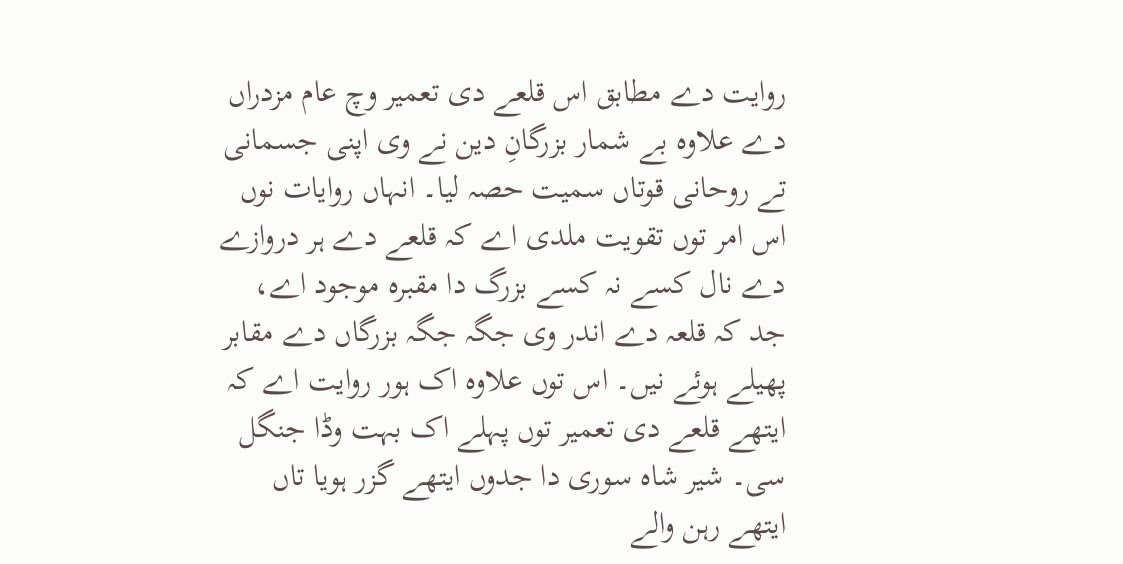روایت دے مطابق اس قلعے دی تعمیر وچ عام مزدراں دے علاوہ بے شمار بزرگانِ دین نے وی اپنی جسمانی تے روحانی قوتاں سمیت حصہ لیا۔ انہاں روایات نوں اس امر توں تقویت ملدی اے کہ قلعے دے ہر دروازے دے نال کسے نہ کسے بزرگ دا مقبرہ موجود اے، جد کہ قلعہ دے اندر وی جگہ جگہ بزرگاں دے مقابر پھیلے ہوئے نيں۔ اس توں علاوہ اک ہور روایت اے کہ ایتھے قلعے دی تعمیر توں پہلے اک بہت وڈا جنگل سی۔ شیر شاہ سوری دا جدوں ایتھے گزر ہويا تاں ایتھے رہن والے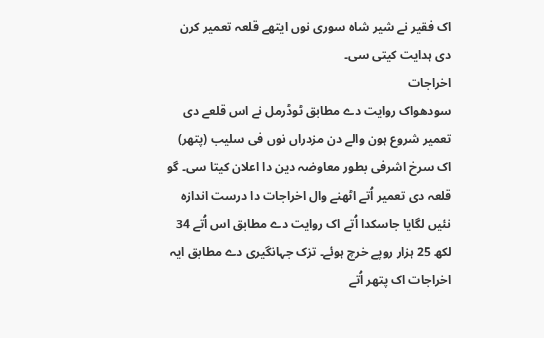اک فقیر نے شیر شاہ سوری نوں ایتھے قلعہ تعمیر کرن دی ہدایت کیتی سی۔
اخراجات
سودھواک روایت دے مطابق ٹوڈرمل نے اس قلعے دی تعمیر شروع ہون والے دن مزدراں نوں فی سلیب (پتھر) اک سرخ اشرفی بطور معاوضہ دین دا اعلان کيتا سی۔ گو قلعہ دی تعمیر اُتے اٹھنے وال اخراجات دا درست اندازہ نئيں لگایا جاسکدا اُتے اک روایت دے مطابق اس اُتے 34 لکھ 25 ہزار روپے خرچ ہوئے۔ تزک جہانگیری دے مطابق ایہ اخراجات اک پتھر اُتے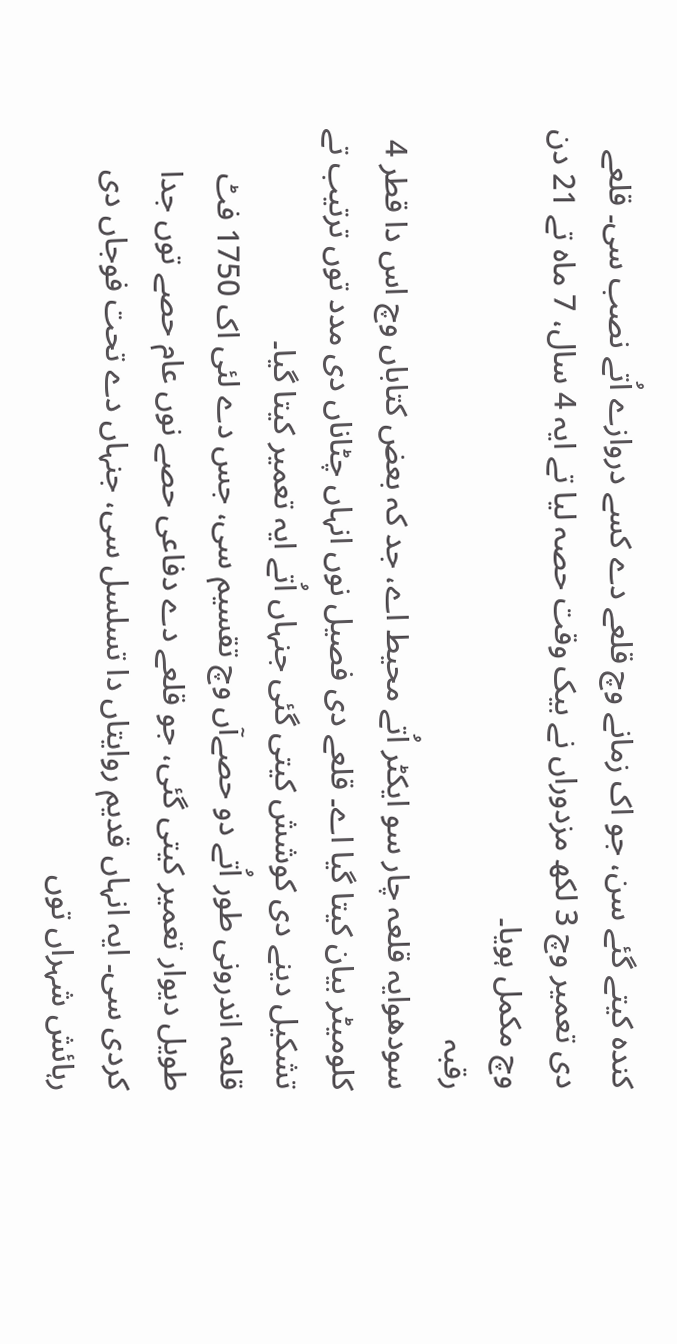کندہ کیتے گئے سن، جو اک زمانے وچ قلعے دے کسے دروازے اُتے نصب سی۔ قلعے دی تعمیر وچ 3 لکھ مزدوراں نے بیک وقت حصہ لیا تے ایہ 4 سال، 7 ماہ تے 21 دن وچ مکمل ہويا۔
رقبہ
سودھوایہ قلعہ چار سو ایکٹر اُتے محیط اے، جد کہ بعض کتاباں وچ اس دا قطر 4 کلومیٹر بیان کيتا گیا اے۔ قلعے دی فصیل نوں انہاں چٹاناں دی مدد توں ترتیب تے تشکیل دینے دی کوشش کيتی گئی جنہاں اُتے ایہ تعمیر کيتا گیا۔
قلعہ اندرونی طور اُتے دو حصےآں وچ تقسیم سی، جس دے لئی اک 1750 فٹ طویل دیوار تعمیر کيتی گئی، جو قلعے دے دفاعی حصے نوں عام حصے توں جدا کردی سی۔ ایہ انہاں قدیم روایتاں دا تسلسل سی، جنہاں دے تحت فوجاں دی رہائش شہراں توں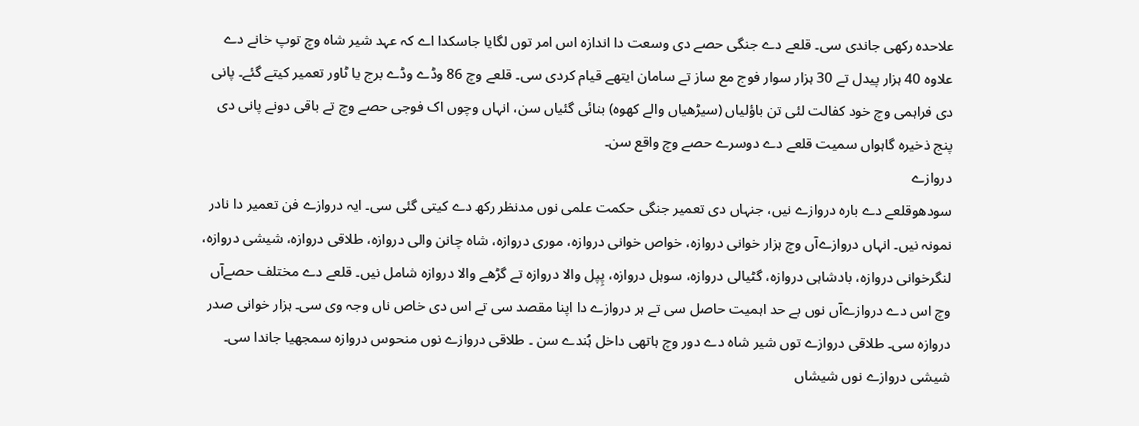علاحدہ رکھی جاندی سی۔ قلعے دے جنگی حصے دی وسعت دا اندازہ اس امر توں لگایا جاسکدا اے کہ عہد شیر شاہ وچ توپ خانے دے علاوہ 40 ہزار پیدل تے 30 ہزار سوار فوج مع ساز تے سامان ایتھے قیام کردی سی۔ قلعے وچ 86 وڈے وڈے برج یا ٹاور تعمیر کیتے گئے۔ پانی دی فراہمی وچ خود کفالت لئی تن باؤلیاں (سیڑھیاں والے کھوہ) بنائی گئياں سن، انہاں وچوں اک فوجی حصے وچ تے باقی دونے پانی دی پنج ذخیرہ گاہواں سمیت قلعے دے دوسرے حصے وچ واقع سن۔
دروازے
سودھوقلعے دے بارہ دروازے نيں، جنہاں دی تعمیر جنگی حکمت علمی نوں مدنظر رکھ دے کيتی گئی سی۔ ایہ دروازے فن تعمیر دا نادر نمونہ نيں۔ انہاں دروازےآں وچ ہزار خوانی دروازہ، خواص خوانی دروازہ، موری دروازہ، شاہ چانن والی دروازہ، طلاقی دروازہ، شیشی دروازہ، لنگرخوانی دروازہ، بادشاہی دروازہ، گٹیالی دروازہ، سوہل دروازہ، پِپل والا دروازہ تے گڑھے والا دروازہ شامل نيں۔ قلعے دے مختلف حصےآں وچ اس دے دروازےآں نوں بے حد اہمیت حاصل سی تے ہر دروازے دا اپنا مقصد سی تے اس دی خاص ناں وجہ وی سی۔ ہزار خوانی صدر دروازہ سی۔ طلاقی دروازے توں شیر شاہ دے دور وچ ہاتھی داخل ہُندے سن ۔ طلاقی دروازے نوں منحوس دروازہ سمجھیا جاندا سی۔ شیشی دروازے نوں شیشاں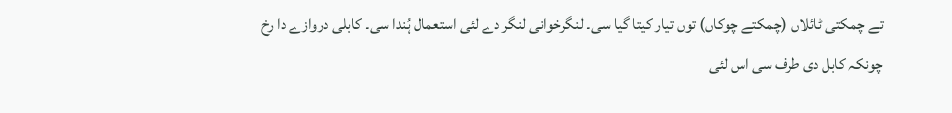تے چمکتی ٹائلاں (چمکتے چوکاں) توں تیار کيتا گیا سی۔ لنگرخوانی لنگر دے لئی استعمال ہُندا سی۔ کابلی دروازے دا رخ چونکہ کابل دی طرف سی اس لئی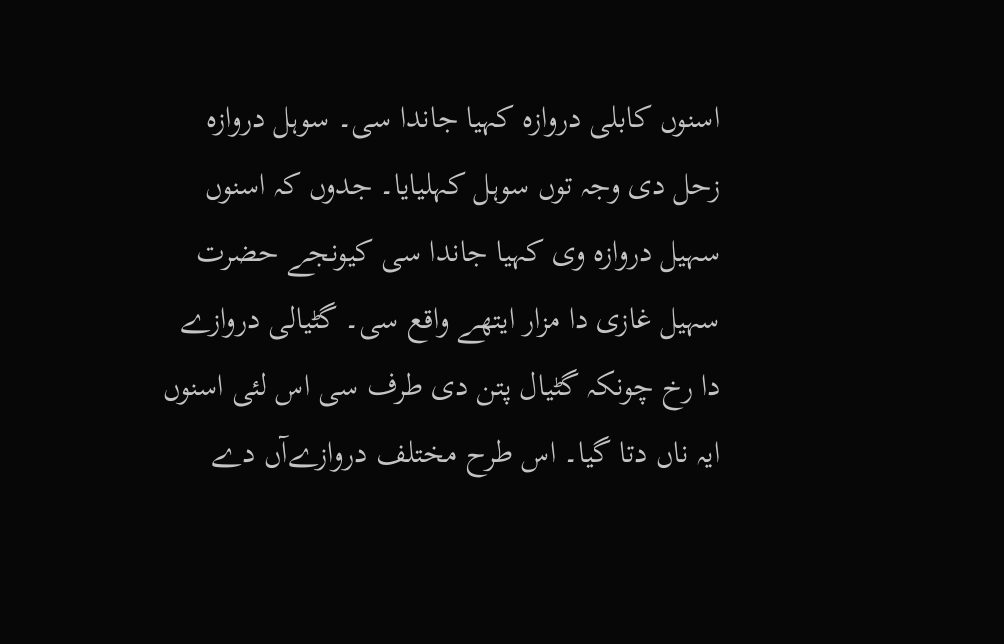اسنوں کابلی دروازہ کہیا جاندا سی۔ سوہل دروازہ زحل دی وجہ توں سوہل کہلیایا۔ جدوں کہ اسنوں سہیل دروازہ وی کہیا جاندا سی کیونجے حضرت سہیل غازی دا مزار ایتھے واقع سی۔ گٹیالی دروازے دا رخ چونکہ گٹیال پتن دی طرف سی اس لئی اسنوں ایہ ناں دتا گیا۔ اس طرح مختلف دروازےآں دے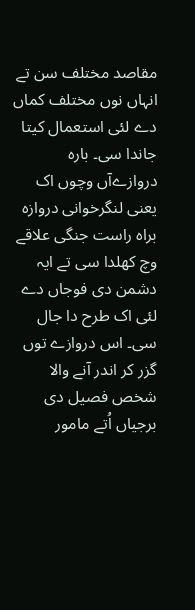مقاصد مختلف سن تے انہاں نوں مختلف کماں دے لئی استعمال کيتا جاندا سی۔ بارہ دروازےآں وچوں اک یعنی لنگرخوانی دروازہ براہ راست جنگی علاقے وچ کھلدا سی تے ایہ دشمن دی فوجاں دے لئی اک طرح دا جال سی۔ اس دروازے توں گزر کر اندر آنے والا شخص فصیل دی برجیاں اُتے مامور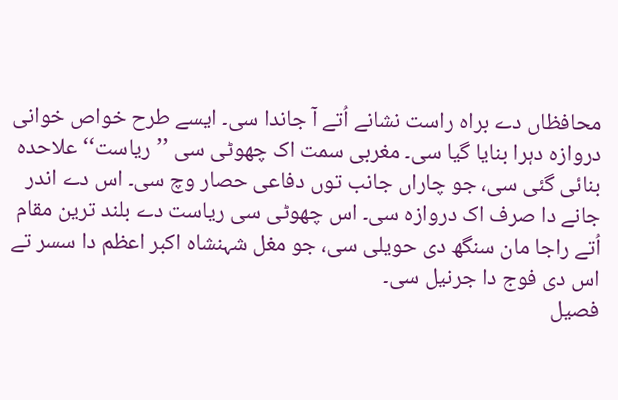محافظاں دے براہ راست نشانے اُتے آ جاندا سی۔ ايسے طرح خواص خوانی دروازہ دہرا بنایا گیا سی۔ مغربی سمت اک چھوٹی سی ’’ریاست‘‘ علاحدہ بنائی گئی سی، جو چاراں جانب توں دفاعی حصار وچ سی۔ اس دے اندر جانے دا صرف اک دروازہ سی۔ اس چھوٹی سی ریاست دے بلند ترین مقام اُتے راجا مان سنگھ دی حویلی سی، جو مغل شہنشاہ اکبر اعظم دا سسر تے اس دی فوج دا جرنیل سی۔
فصیل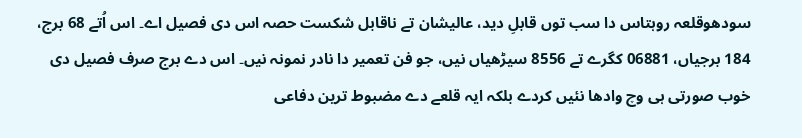سودھوقلعہ روہتاس دا سب توں قابلِ دید، عالیشان تے ناقابل شکست حصہ اس دی فصیل اے۔ اس اُتے 68 برج، 184 برجیاں، 06881 کگرے تے 8556 سیڑھیاں نيں، جو فن تعمیر دا نادر نمونہ نيں۔ اس دے برج صرف فصیل دی خوب صورتی ہی وچ وادھا نئيں کردے بلکہ ایہ قلعے دے مضبوط ترین دفاعی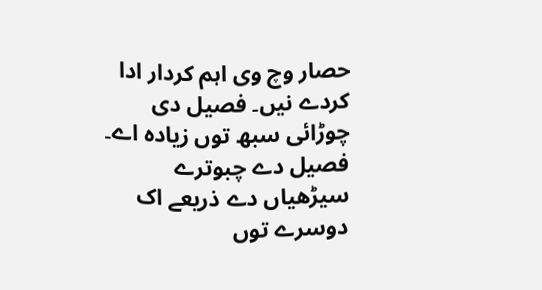حصار وچ وی اہم کردار ادا کردے نيں۔ فصیل دی چوڑائی سبھ توں زیادہ اے۔ فصیل دے چبوترے سیڑھیاں دے ذریعے اک دوسرے توں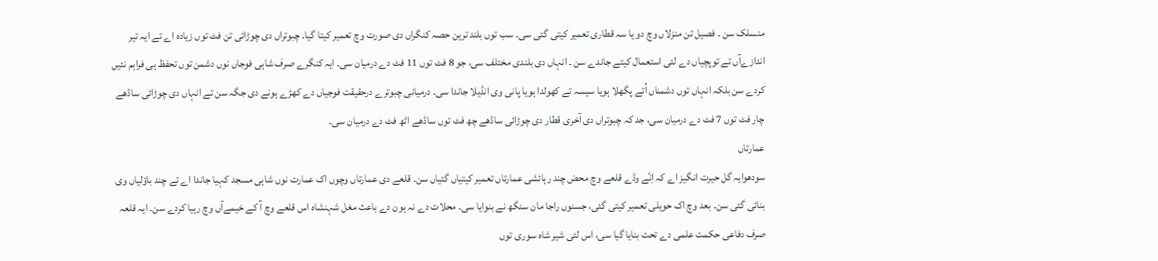منسلک سن ۔ فصیل تن منزلاں وچ دو یا سہ قطاری تعمیر کيتی گئی سی۔ سب توں بلند ترین حصہ کنگراں دی صورت وچ تعمیر کيتا گیا۔ چبوتراں دی چوڑائی تن فٹ توں زیادہ اے تے ایہ تیر اندازےآں تے توپچیاں دے لئی استعمال کیتے جاندے سن ۔ انہاں دی بلندی مختلف سی، جو 8 فٹ توں 11 فٹ دے درمیان سی۔ ایہ کنگرے صرف شاہی فوجاں نوں دشمن توں تحفظ ہی فراہم نئيں کردے سن بلکہ انہاں توں دشمناں اُتے پگھلا ہويا سیسہ تے کھولدا ہويا پانی وی انڈیلا جاندا سی۔ درمیانی چبوترے درحقیقت فوجیاں دے کھڑے ہونے دی جگہ سن تے انہاں دی چوڑائی ساڈھے چار فٹ توں 7 فٹ دے درمیان سی، جد کہ چبوتراں دی آخری قطار دی چوڑائی ساڈھے چھ فٹ توں ساڈھے اٹھ فٹ دے درمیان سی۔
عمارتاں
سودھوایہ گل حیرت انگیز اے کہ اِنّے وڈے قلعے وچ محض چند رہائشی عمارتاں تعمیر کيتیاں گئیاں سن۔ قلعے دی عمارتاں وچوں اک عمارت نوں شاہی مسجد کہیا جاندا اے تے چند باؤلیاں وی بنائی گئی سن۔ بعد وچ اک حویلی تعمیر کيتی گئی، جسنوں راجا مان سنگھ نے بنوایا سی۔ محلات دے نہ ہون دے باعث مغل شہنشاہ اس قلعے وچ آ کے خیمےآں وچ رہیا کردے سن۔ ایہ قلعہ صرف دفاعی حکمت علمی دے تحت بنایا گیا سی، اس لئی شیر شاہ سوری توں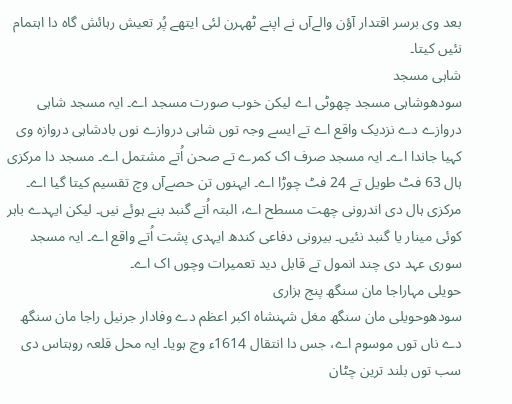بعد وی برسر اقتدار آؤن والےآں نے اپنے ٹھہرن لئی ایتھے پُر تعیش رہائش گاہ دا اہتمام نئيں کيتا۔
شاہی مسجد
سودھوشاہی مسجد چھوٹی اے لیکن خوب صورت مسجد اے۔ ایہ مسجد شاہی دروازے دے نزدیک واقع اے تے ايسے وجہ توں شاہی دروازے نوں بادشاہی دروازہ وی کہیا جاندا اے۔ ایہ مسجد صرف اک کمرے تے صحن اُتے مشتمل اے۔ مسجد دا مرکزی ہال 63 فٹ طویل تے 24 فٹ چوڑا اے۔ ایہنوں تن حصےآں وچ تقسیم کيتا گیا اے۔ مرکزی ہال دی اندرونی چھت مسطح اے، البتہ اُتے گنبد بنے ہوئے نيں۔ لیکن ایہدے باہر کوئی مینار یا گنبد نئيں۔ بیرونی دفاعی کندھ ایہدی پشت اُتے واقع اے۔ ایہ مسجد سوری عہد دی چند انمول تے قابل دید تعمیرات وچوں اک اے۔
حویلی مہاراجا مان سنگھ پنج ہزاری
سودھوحویلی مان سنگھ مغل شہنشاہ اکبر اعظم دے وفادار جرنیل راجا مان سنگھ دے ناں توں موسوم اے، جس دا انتقال 1614ء وچ ہويا۔ ایہ محل قلعہ روہتاس دی سب توں بلند ترین چٹان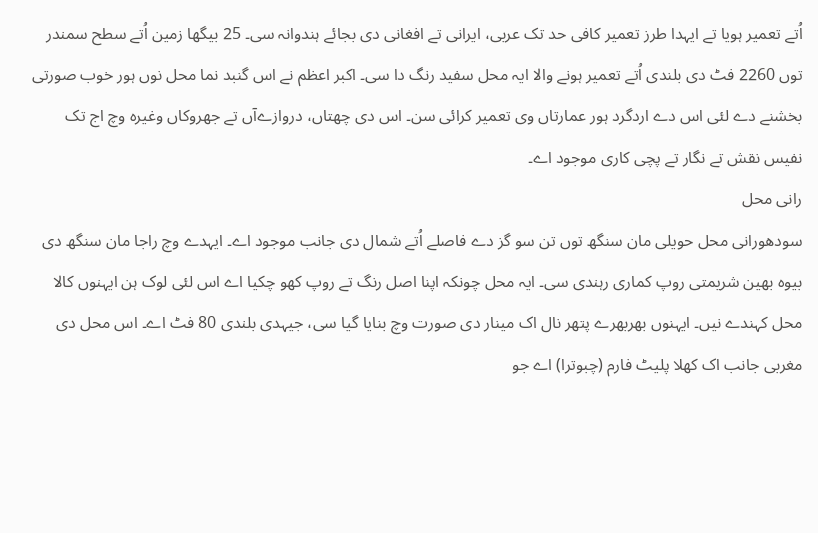اُتے تعمیر ہويا تے ایہدا طرز تعمیر کافی حد تک عربی، ایرانی تے افغانی دی بجائے ہندوانہ سی۔ 25 بیگھا زمین اُتے سطح سمندر توں 2260 فٹ دی بلندی اُتے تعمیر ہونے والا ایہ محل سفید رنگ دا سی۔ اکبر اعظم نے اس گنبد نما محل نوں ہور خوب صورتی بخشنے دے لئی اس دے اردگرد ہور عمارتاں وی تعمیر کرائی سن۔ اس دی چھتاں، دروازےآں تے جھروکاں وغیرہ وچ اج تک نفیس نقش تے نگار تے پچی کاری موجود اے۔
رانی محل
سودھورانی محل حویلی مان سنگھ توں تن سو گز دے فاصلے اُتے شمال دی جانب موجود اے۔ ایہدے وچ راجا مان سنگھ دی بیوہ بھین شریمتی روپ کماری رہندی سی۔ ایہ محل چونکہ اپنا اصل رنگ تے روپ کھو چکيا اے اس لئی لوک ہن ایہنوں کالا محل کہندے نيں۔ ایہنوں بھربھرے پتھر نال اک مینار دی صورت وچ بنایا گیا سی، جیہدی بلندی 80 فٹ اے۔ اس محل دی مغربی جانب اک کھلا پلیٹ فارم (چبوترا) اے جو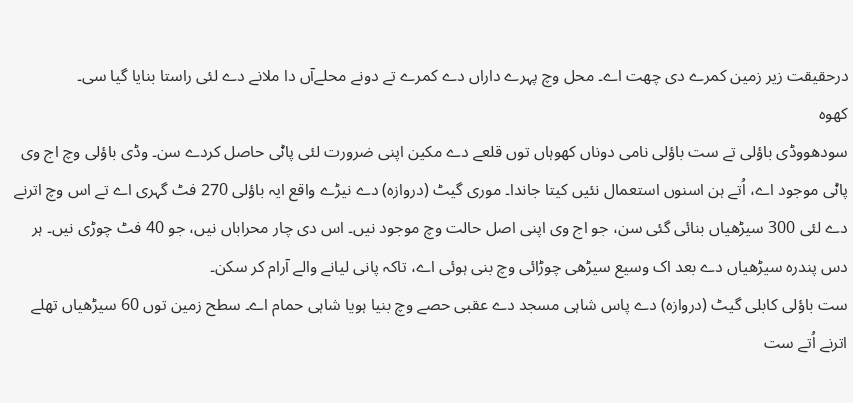درحقیقت زیر زمین کمرے دی چھت اے۔ محل وچ پہرے داراں دے کمرے تے دونے محلےآں دا ملانے دے لئی راستا بنایا گیا سی۔
کھوہ
سودھووڈی باؤلی تے ست باؤلی نامی دوناں کھوہاں توں قلعے دے مکین اپنی ضرورت لئی پاݨی حاصل کردے سن۔ وڈی باؤلی وچ اج وی پاݨی موجود اے، اُتے ہن اسنوں استعمال نئيں کيتا جاندا۔ موری گیٹ (دروازہ) دے نیڑے واقع ایہ باؤلی 270 فٹ گہری اے تے اس وچ اترنے دے لئی 300 سیڑھیاں بنائی گئی سن، جو اج وی اپنی اصل حالت وچ موجود نيں۔ اس دی چار محراباں نيں، جو 40 فٹ چوڑی نيں۔ ہر دس پندرہ سیڑھیاں دے بعد اک وسیع سیڑھی چوڑائی وچ بنی ہوئی اے، تاکہ پانی لیانے والے آرام کر سکن۔
ست باؤلی کابلی گیٹ (دروازہ) دے پاس شاہی مسجد دے عقبی حصے وچ بنیا ہویا شاہی حمام اے۔ سطح زمین توں 60 سیڑھیاں تھلے اترنے اُتے ست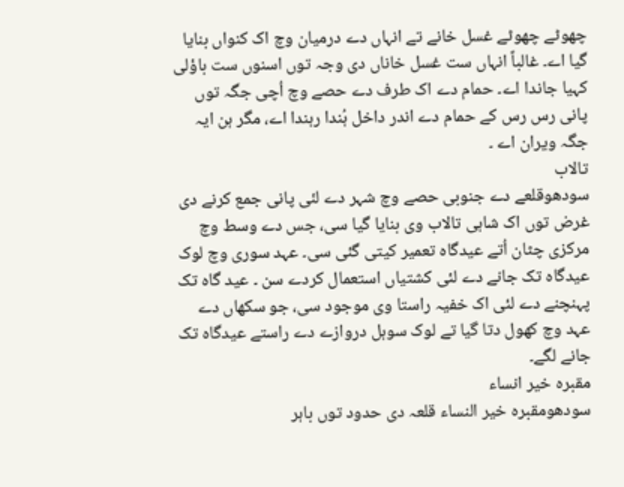چھوٹے چھوٹے غسل خانے تے انہاں دے درمیان وچ اک کنواں بنایا گیا اے۔ غالباً انہاں ست غسل خاناں دی وجہ توں اسنوں ست باؤلی کہیا جاندا اے۔ حمام دے اک طرف دے حصے وچ اُچی جگہ توں پانی رس رس کے حمام دے اندر داخل ہُندا رہندا اے، مگر ہن ایہ جگہ ویران اے ۔
تالاب
سودھوقلعے دے جنوبی حصے وچ شہر دے لئی پانی جمع کرنے دی غرض توں اک شاہی تالاب وی بنایا گیا سی، جس دے وسط وچ مرکزی چٹان اُتے عیدگاہ تعمیر کيتی گئی سی۔ عہد سوری وچ لوک عیدگاہ تک جانے دے لئی کشتیاں استعمال کردے سن ۔ عید گاہ تک پہنچنے دے لئی اک خفیہ راستا وی موجود سی، جو سکھاں دے عہد وچ کھول دتا گیا تے لوک سوہل دروازے دے راستے عیدگاہ تک جانے لگے۔
مقبرہ خیر انساء
سودھومقبرہ خیر النساء قلعہ دی حدود توں باہر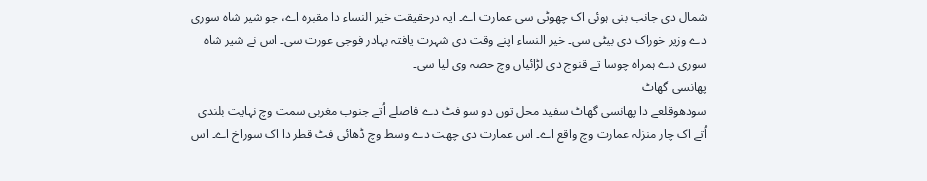شمال دی جانب بنی ہوئی اک چھوٹی سی عمارت اے۔ ایہ درحقیقت خیر النساء دا مقبرہ اے، جو شیر شاہ سوری دے وزیر خوراک دی بیٹی سی۔ خیر النساء اپنے وقت دی شہرت یافتہ بہادر فوجی عورت سی۔ اس نے شیر شاہ سوری دے ہمراہ چوسا تے قنوج دی لڑائیاں وچ حصہ وی لیا سی۔
پھانسی گھاٹ
سودھوقلعے دا پھانسی گھاٹ سفید محل توں دو سو فٹ دے فاصلے اُتے جنوب مغربی سمت وچ نہایت بلندی اُتے اک چار منزلہ عمارت وچ واقع اے۔ اس عمارت دی چھت دے وسط وچ ڈھائی فٹ قطر دا اک سوراخ اے۔ اس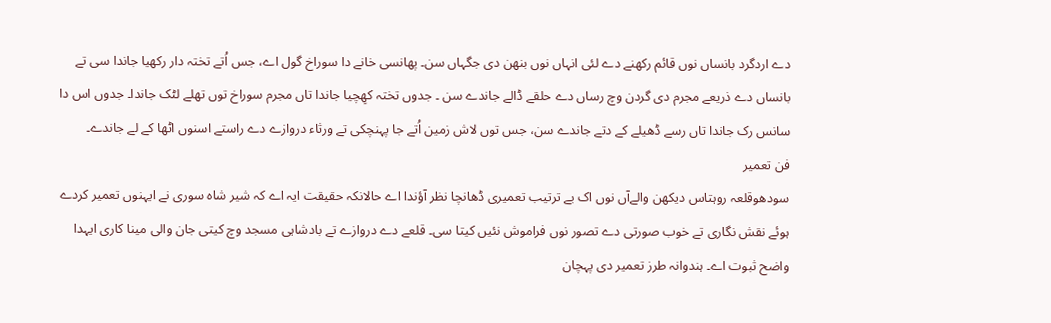دے اردگرد بانساں نوں قائم رکھنے دے لئی انہاں نوں بنھن دی جگہاں سن۔ پھانسی خانے دا سوراخ گول اے، جس اُتے تختہ دار رکھیا جاندا سی تے بانساں دے ذریعے مجرم دی گردن وچ رساں دے حلقے ڈالے جاندے سن ۔ جدوں تختہ کھِچیا جاندا تاں مجرم سوراخ توں تھلے لٹک جاندا۔ جدوں اس دا سانس رک جاندا تاں رسے ڈھیلے کے دتے جاندے سن، جس توں لاش زمین اُتے جا پہنچکی تے ورثاء دروازے دے راستے اسنوں اٹھا کے لے جاندے۔
فن تعمیر
سودھوقلعہ روہتاس دیکھن والےآں نوں اک بے ترتیب تعمیری ڈھانچا نظر آؤندا اے حالانکہ حقیقت ایہ اے کہ شیر شاہ سوری نے ایہنوں تعمیر کردے ہوئے نقش نگاری تے خوب صورتی دے تصور نوں فراموش نئيں کيتا سی۔ قلعے دے دروازے تے بادشاہی مسجد وچ کیتی جان والی مینا کاری ایہدا واضح ثبوت اے۔ ہندوانہ طرز تعمیر دی پہچان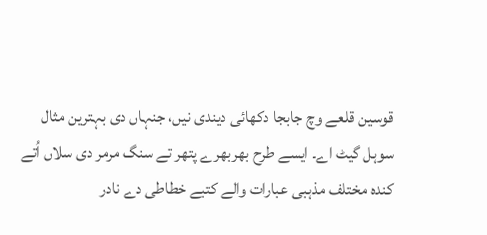قوسین قلعے وچ جابجا دکھائی دیندی نيں، جنہاں دی بہترین مثال سوہل گیٹ اے۔ ايسے طرح بھربھرے پتھر تے سنگ مرمر دی سلاں اُتے کندہ مختلف مذہبی عبارات والے کتبے خطاطی دے نادر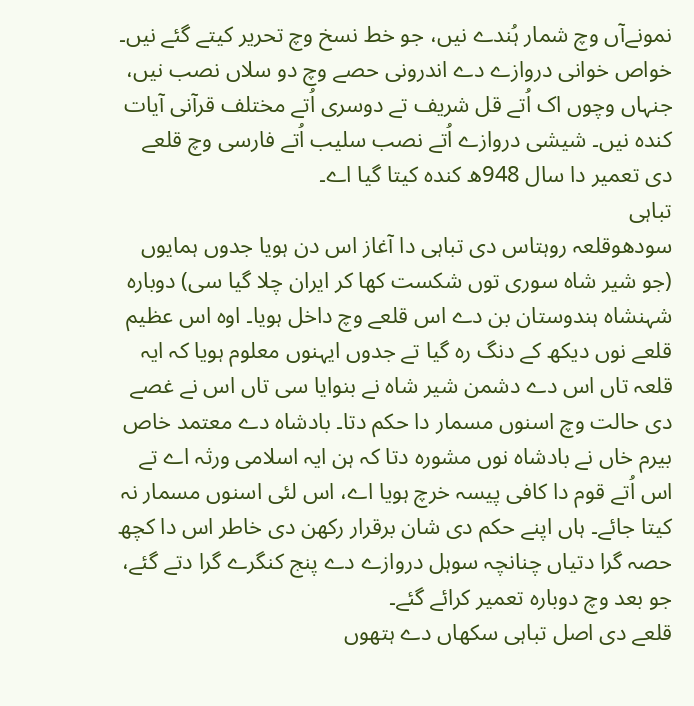نمونےآں وچ شمار ہُندے نيں، جو خط نسخ وچ تحریر کیتے گئے نيں۔ خواص خوانی دروازے دے اندرونی حصے وچ دو سلاں نصب نيں، جنہاں وچوں اک اُتے قل شریف تے دوسری اُتے مختلف قرآنی آیات کندہ نيں۔ شیشی دروازے اُتے نصب سلیب اُتے فارسی وچ قلعے دی تعمیر دا سال 948ھ کندہ کيتا گیا اے۔
تباہی
سودھوقلعہ روہتاس دی تباہی دا آغاز اس دن ہويا جدوں ہمایوں (جو شیر شاہ سوری توں شکست کھا کر ایران چلا گیا سی) دوبارہ شہنشاہ ہندوستان بن دے اس قلعے وچ داخل ہويا۔ اوہ اس عظیم قلعے نوں دیکھ کے دنگ رہ گیا تے جدوں ایہنوں معلوم ہويا کہ ایہ قلعہ تاں اس دے دشمن شیر شاہ نے بنوایا سی تاں اس نے غصے دی حالت وچ اسنوں مسمار دا حکم دتا۔ بادشاہ دے معتمد خاص بیرم خاں نے بادشاہ نوں مشورہ دتا کہ ہن ایہ اسلامی ورثہ اے تے اس اُتے قوم دا کافی پیسہ خرچ ہويا اے، اس لئی اسنوں مسمار نہ کيتا جائے۔ ہاں اپنے حکم دی شان برقرار رکھن دی خاطر اس دا کچھ حصہ گرا دتیاں چنانچہ سوہل دروازے دے پنج کنگرے گرا دتے گئے، جو بعد وچ دوبارہ تعمیر کرائے گئے۔
قلعے دی اصل تباہی سکھاں دے ہتھوں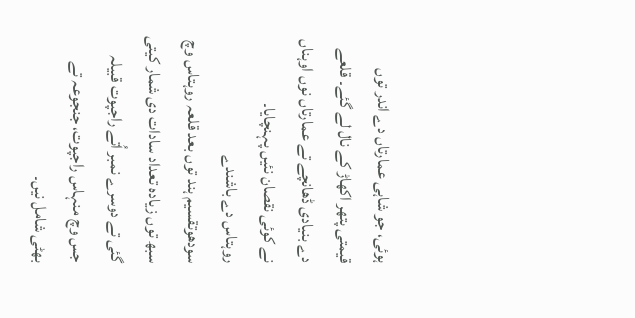ہوئی، جو شاہی عمارتاں دے اندر توں قیمتی پتھر اکھاڑ کے نال لے گئے۔ قلعے دے بنیادی ڈھانچے تے عمارتاں نوں اوہناں نے کوئی نقصان نئيں پہنچایا۔
روہتاس دے باشندے
سودھوتقسیم ہند توں بعد قلعہ روہتاس وچ سبھ توں زیادہ تعداد سادات دی شمار کيتی گئی تے دوسرے نمبر اُتے راجپوت قبیلہ جس وچ منہاس راجپوت، جنجوعہ تے بھٹی شامل نيں۔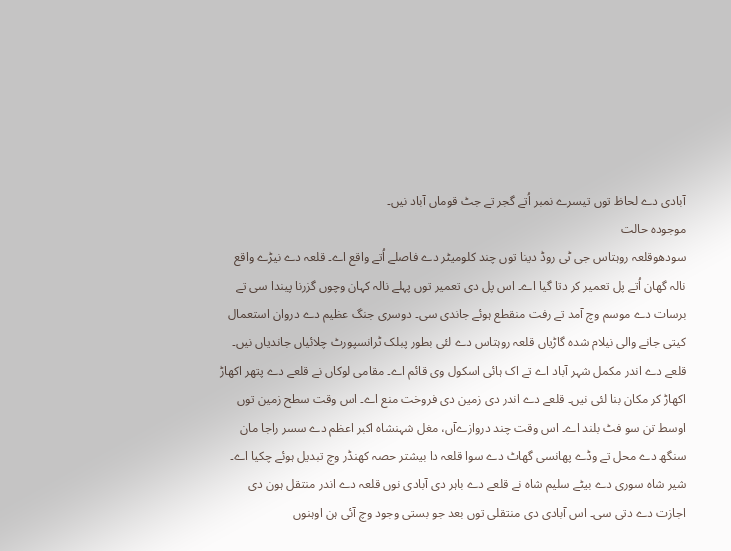آبادی دے لحاظ توں تیسرے نمبر اُتے گجر تے جٹ قوماں آباد نيں۔
موجودہ حالت
سودھوقلعہ روہتاس جی ٹی روڈ دینا توں چند کلومیٹر دے فاصلے اُتے واقع اے۔ قلعہ دے نیڑے واقع نالہ گھان اُتے پل تعمیر کر دتا گیا اے۔ اس پل دی تعمیر توں پہلے نالہ کہان وچوں گزرنا پیندا سی تے برسات دے موسم وچ آمد تے رفت منقطع ہوئے جاندی سی۔ دوسری جنگ عظیم دے دروان استعمال کیتی جانے والی نیلام شدہ گاڑیاں قلعہ روہتاس دے لئی بطور پبلک ٹرانسپورٹ چلائیاں جاندیاں نيں۔
قلعے دے اندر مکمل شہر آباد اے تے اک ہائی اسکول وی قائم اے۔ مقامی لوکاں نے قلعے دے پتھر اکھاڑ اکھاڑ کر مکان بنا لئی نيں۔ قلعے دے اندر دی زمین دی فروخت منع اے۔ اس وقت سطح زمین توں اوسط تن سو فٹ بلند اے۔ اس وقت چند دروازےآں، مغل شہنشاہ اکبر اعظم دے سسر راجا مان سنگھ دے محل تے وڈے پھانسی گھاٹ دے سوا قلعہ دا بیشتر حصہ کھنڈر وچ تبدیل ہوئے چکيا اے۔
شیر شاہ سوری دے بیٹے سلیم شاہ نے قلعے دے باہر دی آبادی نوں قلعہ دے اندر منتقل ہون دی اجازت دے دتی سی۔ اس آبادی دی منتقلی توں بعد جو بستی وجود وچ آئی ہن اوہنوں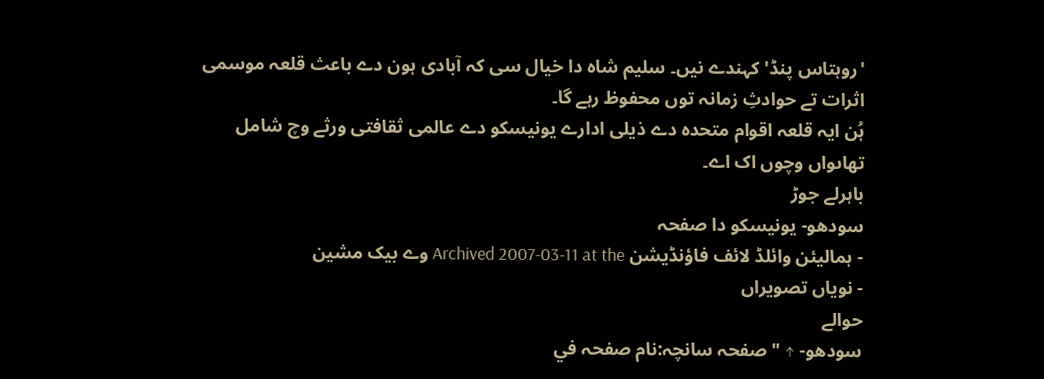'روہتاس پنڈ' کہندے نيں۔ سلیم شاہ دا خیال سی کہ آبادی ہون دے باعث قلعہ موسمی اثرات تے حوادثِ زمانہ توں محفوظ رہے گا۔
ہُن ایہ قلعہ اقوام متحدہ دے ذیلی ادارے یونیسکو دے عالمی ثقافتی ورثے وچ شامل تھاںواں وچوں اک اے۔
باہرلے جوڑ
سودھو- یونیسکو دا صفحہ
- ہمالیئن وائلڈ لائف فاؤنڈیشن Archived 2007-03-11 at the وے بیک مشین
- نویاں تصویراں
حوالے
سودھو- ↑ "صفحہ سانچہ:نام صفحہ في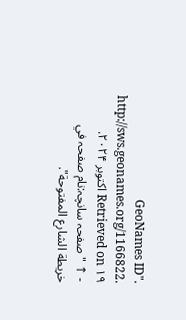GeoNames ID". http://sws.geonames.org/1166822. Retrieved on ۱۹ اکتوبر ۲۰۲۴.
- ↑ "صفحہ سانچہ:نام صفحہ في خريطة الشارع المفتوحة".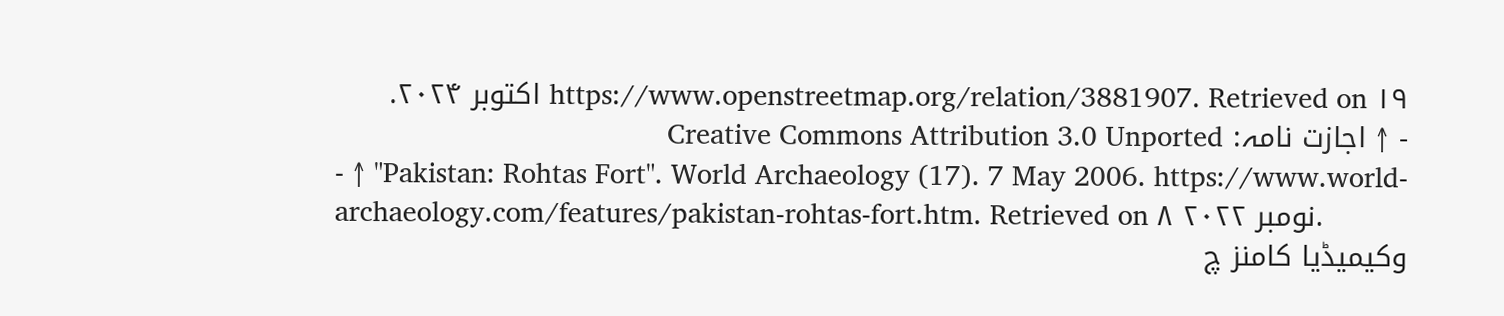https://www.openstreetmap.org/relation/3881907. Retrieved on ۱۹ اکتوبر ۲۰۲۴.
- ↑ اجازت نامہ: Creative Commons Attribution 3.0 Unported
- ↑ "Pakistan: Rohtas Fort". World Archaeology (17). 7 May 2006. https://www.world-archaeology.com/features/pakistan-rohtas-fort.htm. Retrieved on ۸ نومبر ۲۰۲۲.
وکیمیڈیا کامنز چ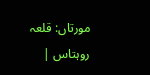مورتاں: قلعہ روہتاس |